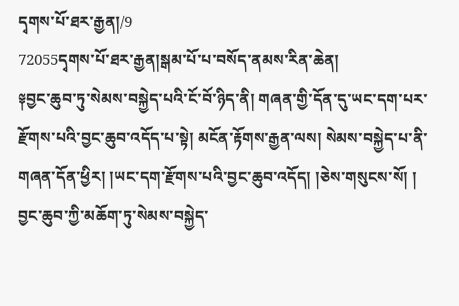དྭགས་པོ་ཐར་རྒྱན།/9
72055དྭགས་པོ་ཐར་རྒྱན།སྒམ་པོ་པ་བསོད་ནམས་རིན་ཆེན།
༈བྱང་ཆུབ་ཏུ་སེམས་བསྐྱེད་པའི་ངོ་བོ་ཉིད་ནི། གཞན་གྱི་དོན་དུ་ཡང་དག་པར་རྫོགས་པའི་བྱང་ཆུབ་འདོད་པ་སྟེ། མངོན་རྟོགས་རྒྱན་ལས། སེམས་བསྐྱེད་པ་ནི་གཞན་དོན་ཕྱིར། །ཡང་དག་རྫོགས་པའི་བྱང་ཆུབ་འདོད། །ཅེས་གསུངས་སོ། །
བྱང་ཆུབ་ཀྱི་མཆོག་ཏུ་སེམས་བསྐྱེད་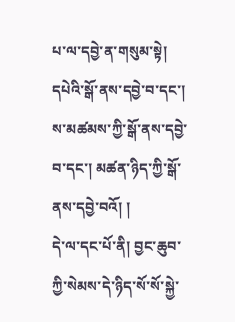པ་ལ་དབྱེ་ན་གསུམ་སྟེ། དཔེའི་སྒོ་ནས་དབྱེ་བ་དང་། ས་མཚམས་ཀྱི་སྒོ་ནས་དབྱེ་བ་དང་། མཚན་ཉིད་ཀྱི་སྒོ་ནས་དབྱེ་བའོ། །
དེ་ལ་དང་པོ་ནི། བྱང་ཆུབ་ཀྱི་སེམས་དེ་ཉིད་སོ་སོ་སྐྱེ་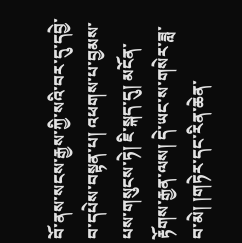བོ་ནས་སངས་རྒྱས་ཀྱི་སའི་བར་དུ་དབྱེ་བ་དཔེས་བསྟན་པ། འཕགས་པ་བྱམས་པས་གསུངས་ཏེ། ཇི་སྐད་དུ། མངོན་རྟོགས་རྒྱན་ལས། དེ་ཡང་ས་གསེར་ཟླ་བ་མེ། །གཏེར་དང་རིན་ཆེན་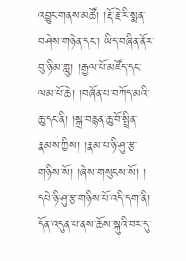འབྱུང་གནས་མཚོ། །རྡོ་རྗེ་རི་སྨན་བཤེས་གཉེན་དང་། ཡིད་བཞིན་ནོར་བུ་ཉི་མ་གླུ། །རྒྱལ་པོ་མཛོད་དང་ལམ་པོ་ཆེ། །བཞོན་པ་བཀོད་མའི་ཆུ་དང་ནི། །སྒྲ་བརྙན་ཆུ་བོ་སྤྲིན་རྣམས་ཀྱིས། །རྣམ་པ་ཉི་ཤུ་རྩ་གཉིས་སོ། །ཞེས་གསུངས་སོ། །
དཔེ་ཉི་ཤུ་རྩ་གཉིས་པོ་འདི་དག་ནི། དོན་འདུན་པ་ནས་ཆོས་སྐུའི་བར་དུ་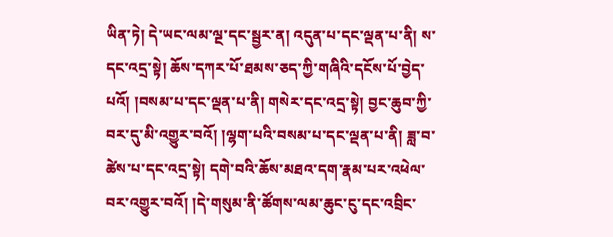ཡིན་ཏེ། དེ་ཡང་ལམ་ལྔ་དང་སྦྱར་ན། འདུན་པ་དང་ལྡན་པ་ནི། ས་དང་འདྲ་སྟེ། ཆོས་དཀར་པོ་ཐམས་ཅད་ཀྱི་གཞིའི་དངོས་པོ་བྱེད་པའོ། །བསམ་པ་དང་ལྡན་པ་ནི། གསེར་དང་འདྲ་སྟེ། བྱང་ཆུབ་ཀྱི་བར་དུ་མི་འགྱུར་བའོ། །ལྷག་པའི་བསམ་པ་དང་ལྡན་པ་ནི། ཟླ་བ་ཚེས་པ་དང་འདྲ་སྟེ། དགེ་བའི་ཆོས་མཐའ་དག་རྣམ་པར་འཕེལ་བར་འགྱུར་བའོ། །དེ་གསུམ་ནི་ཚོགས་ལམ་ཆུང་ངུ་དང་འབྲིང་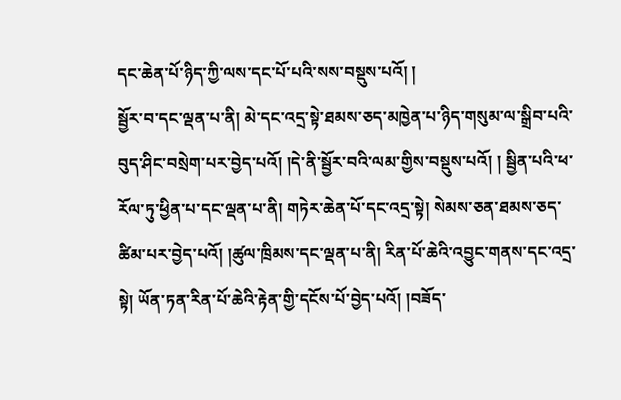དང་ཆེན་པོ་ཉིད་ཀྱི་ལས་དང་པོ་པའི་སས་བསྡུས་པའོ། །
སྦྱོར་བ་དང་ལྡན་པ་ནི། མེ་དང་འདྲ་སྟེ་ཐམས་ཅད་མཁྱེན་པ་ཉིད་གསུམ་ལ་སྒྲིབ་པའི་བུད་ཤིང་བསྲེག་པར་བྱེད་པའོ། །དེ་ནི་སྦྱོར་བའི་ལམ་གྱིས་བསྡུས་པའོ། ། སྦྱིན་པའི་ཕ་རོལ་ཏུ་ཕྱིན་པ་དང་ལྡན་པ་ནི། གཏེར་ཆེན་པོ་དང་འདྲ་སྟེ། སེམས་ཅན་ཐམས་ཅད་ཚིམ་པར་བྱེད་པའོ། །ཚུལ་ཁྲིམས་དང་ལྡན་པ་ནི། རིན་པོ་ཆེའི་འབྱུང་གནས་དང་འདྲ་སྟེ། ཡོན་ཏན་རིན་པོ་ཆེའི་རྟེན་གྱི་དངོས་པོ་བྱེད་པའོ། །བཟོད་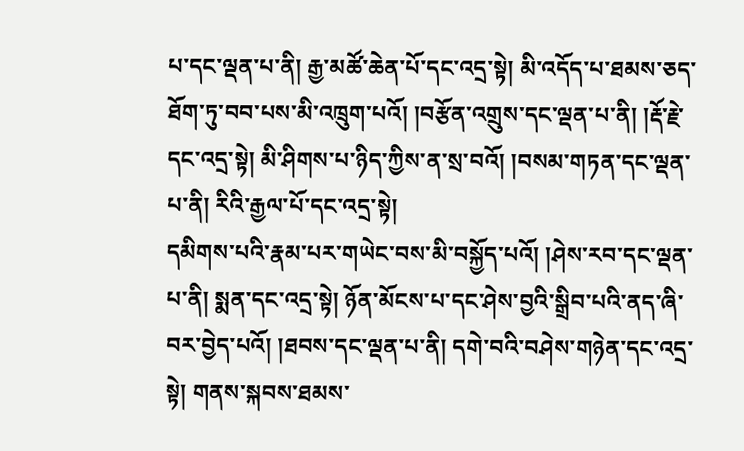པ་དང་ལྡན་པ་ནི། རྒྱ་མཚོ་ཆེན་པོ་དང་འདྲ་སྟེ། མི་འདོད་པ་ཐམས་ཅད་ཐོག་ཏུ་བབ་པས་མི་འཁྲུག་པའོ། །བརྩོན་འགྲུས་དང་ལྡན་པ་ནི། །རྡོ་རྗེ་དང་འདྲ་སྟེ། མི་ཤིགས་པ་ཉིད་ཀྱིས་ན་སྲ་བའོ། །བསམ་གཏན་དང་ལྡན་པ་ནི། རིའི་རྒྱལ་པོ་དང་འདྲ་སྟེ།
དམིགས་པའི་རྣམ་པར་གཡེང་བས་མི་བསྐྱོད་པའོ། །ཤེས་རབ་དང་ལྡན་པ་ནི། སྨན་དང་འདྲ་སྟེ། ཉོན་མོངས་པ་དང་ཤེས་བྱའི་སྒྲིབ་པའི་ནད་ཞི་བར་བྱེད་པའོ། །ཐབས་དང་ལྡན་པ་ནི། དགེ་བའི་བཤེས་གཉེན་དང་འདྲ་སྟེ། གནས་སྐབས་ཐམས་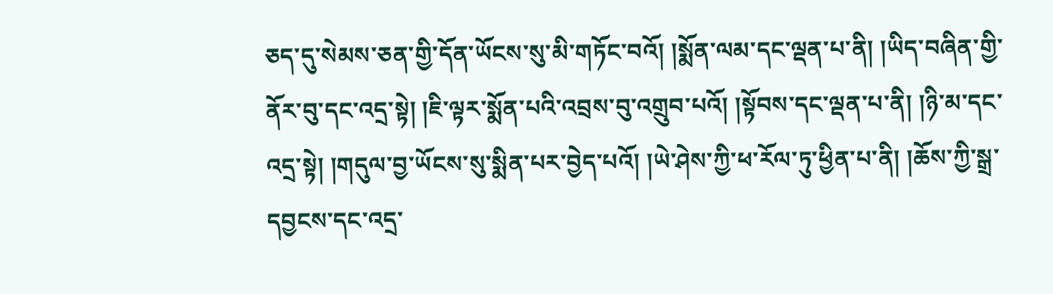ཅད་དུ་སེམས་ཅན་གྱི་དོན་ཡོངས་སུ་མི་གཏོང་བའོ། །སྨོན་ལམ་དང་ལྡན་པ་ནི། །ཡིད་བཞིན་གྱི་ནོར་བུ་དང་འདྲ་སྟེ། །ཇི་ལྟར་སྨོན་པའི་འབྲས་བུ་འགྲུབ་པའོ། །སྟོབས་དང་ལྡན་པ་ནི། །ཉི་མ་དང་འདྲ་སྟེ། །གདུལ་བྱ་ཡོངས་སུ་སྨིན་པར་བྱེད་པའོ། །ཡེ་ཤེས་ཀྱི་ཕ་རོལ་ཏུ་ཕྱིན་པ་ནི། །ཆོས་ཀྱི་སྒྲ་དབྱངས་དང་འདྲ་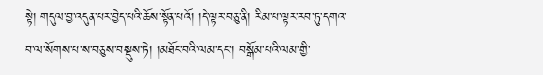སྟེ། གདུལ་བྱ་འདུན་པར་བྱེད་པའི་ཆོས་སྟོན་པའོ། །དེ་ལྟར་བཅུ་ནི། རིམ་པ་ལྟར་རབ་ཏུ་དགའ་བ་ལ་སོགས་པ་ས་བཅུས་བསྡུས་ཏེ། །མཐོང་བའི་ལམ་དང་། བསྒོམ་པའི་ལམ་གྱི་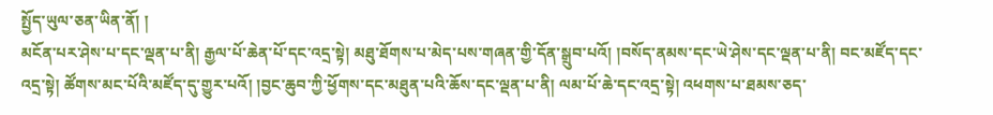སྤྱོད་ཡུལ་ཅན་ཡིན་ནོ། །
མངོན་པར་ཤེས་པ་དང་ལྡན་པ་ནི། རྒྱལ་པོ་ཆེན་པོ་དང་འདྲ་སྟེ། མཐུ་ཐོགས་པ་མེད་པས་གཞན་གྱི་དོན་སྒྲུབ་པའོ། །བསོད་ནམས་དང་ཡེ་ཤེས་དང་ལྡན་པ་ནི། བང་མཛོད་དང་འདྲ་སྟེ། ཚོགས་མང་པོའི་མཛོད་དུ་གྱུར་པའོ། །བྱང་ཆུབ་ཀྱི་ཕྱོགས་དང་མཐུན་པའི་ཆོས་དང་ལྡན་པ་ནི། ལམ་པོ་ཆེ་དང་འདྲ་སྟེ། འཕགས་པ་ཐམས་ཅད་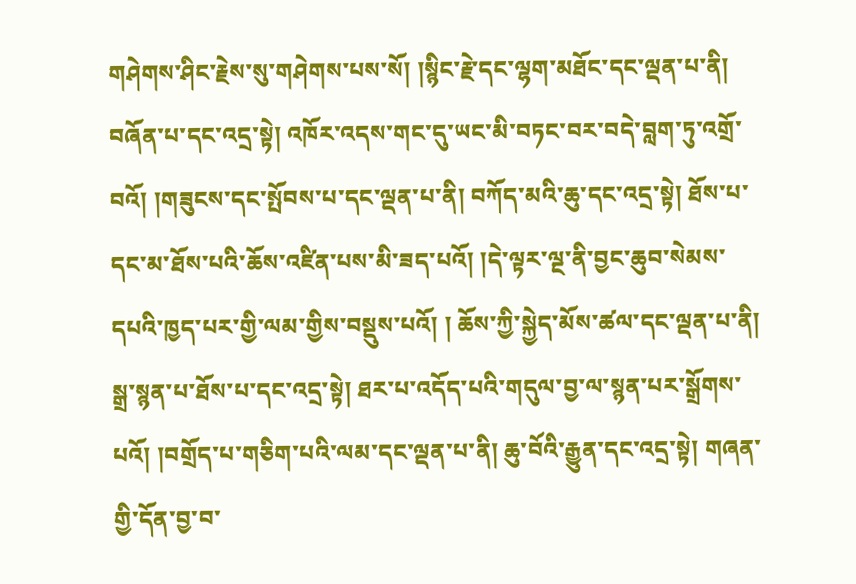གཤེགས་ཤིང་རྗེས་སུ་གཤེགས་པས་སོ། །སྙིང་རྗེ་དང་ལྷག་མཐོང་དང་ལྡན་པ་ནི། བཞོན་པ་དང་འདྲ་སྟེ། འཁོར་འདས་གང་དུ་ཡང་མི་བཏང་བར་བདེ་བླག་ཏུ་འགྲོ་བའོ། །གཟུངས་དང་སྤོབས་པ་དང་ལྡན་པ་ནི། བཀོད་མའི་ཆུ་དང་འདྲ་སྟེ། ཐོས་པ་དང་མ་ཐོས་པའི་ཆོས་འཛིན་པས་མི་ཟད་པའོ། །དེ་ལྟར་ལྔ་ནི་བྱང་ཆུབ་སེམས་དཔའི་ཁྱད་པར་གྱི་ལམ་གྱིས་བསྡུས་པའོ། ། ཆོས་ཀྱི་སྐྱེད་མོས་ཚལ་དང་ལྡན་པ་ནི། སྒྲ་སྙན་པ་ཐོས་པ་དང་འདྲ་སྟེ། ཐར་པ་འདོད་པའི་གདུལ་བྱ་ལ་སྙན་པར་སྒྲོགས་པའོ། །བགྲོད་པ་གཅིག་པའི་ལམ་དང་ལྡན་པ་ནི། ཆུ་བོའི་རྒྱུན་དང་འདྲ་སྟེ། གཞན་གྱི་དོན་བྱ་བ་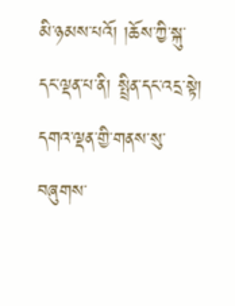མི་ཉམས་པའོ། །ཆོས་ཀྱི་སྐུ་དང་ལྡན་པ་ནི། སྤྲིན་དང་འདྲ་སྟེ། དགའ་ལྡན་གྱི་གནས་སུ་བཞུགས་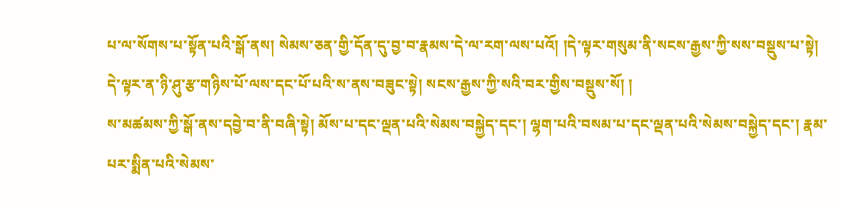པ་ལ་སོགས་པ་སྟོན་པའི་སྒོ་ནས། སེམས་ཅན་གྱི་དོན་དུ་བྱ་བ་རྣམས་དེ་ལ་རག་ལས་པའོ། །དེ་ལྟར་གསུམ་ནི་སངས་རྒྱས་ཀྱི་སས་བསྡུས་པ་སྟེ། དེ་ལྟར་ན་ཉི་ཤུ་རྩ་གཉིས་པོ་ལས་དང་པོ་པའི་ས་ནས་བཟུང་སྟེ། སངས་རྒྱས་ཀྱི་སའི་བར་གྱིས་བསྡུས་སོ། །
ས་མཚམས་ཀྱི་སྒོ་ནས་དབྱེ་བ་ནི་བཞི་སྟེ། མོས་པ་དང་ལྡན་པའི་སེམས་བསྐྱེད་དང་། ལྷག་པའི་བསམ་པ་དང་ལྡན་པའི་སེམས་བསྐྱེད་དང་། རྣམ་པར་སྨིན་པའི་སེམས་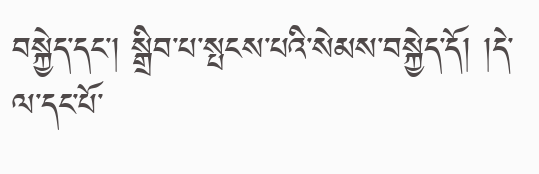བསྐྱེད་དང་། སྒྲིབ་པ་སྤངས་པའི་སེམས་བསྐྱེད་དོ། །དེ་ལ་དང་པོ་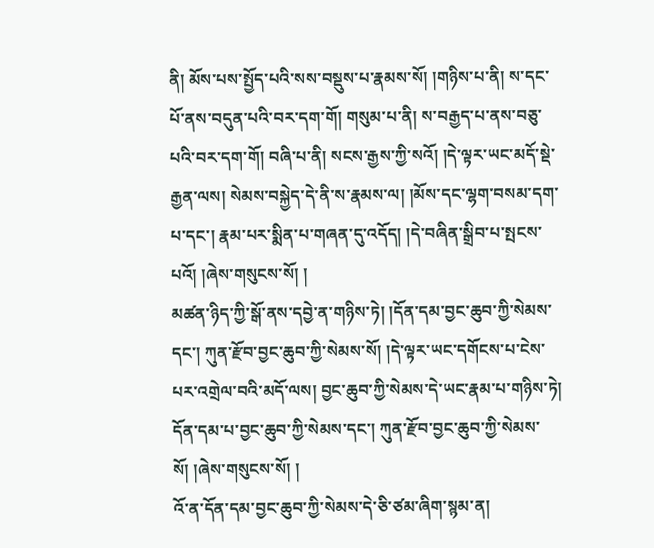ནི། མོས་པས་སྤྱོད་པའི་སས་བསྡུས་པ་རྣམས་སོ། །གཉིས་པ་ནི། ས་དང་པོ་ནས་བདུན་པའི་བར་དག་གོ། གསུམ་པ་ནི། ས་བརྒྱད་པ་ནས་བཅུ་པའི་བར་དག་གོ། བཞི་པ་ནི། སངས་རྒྱས་ཀྱི་སའོ། །དེ་ལྟར་ཡང་མདོ་སྡེ་རྒྱན་ལས། སེམས་བསྐྱེད་དེ་ནི་ས་རྣམས་ལ། །མོས་དང་ལྷག་བསམ་དག་པ་དང་། རྣམ་པར་སྨིན་པ་གཞན་དུ་འདོད། །དེ་བཞིན་སྒྲིབ་པ་སྤངས་པའོ། །ཞེས་གསུངས་སོ། །
མཚན་ཉིད་ཀྱི་སྒོ་ནས་དབྱེ་ན་གཉིས་ཏེ། །དོན་དམ་བྱང་ཆུབ་ཀྱི་སེམས་དང་། ཀུན་རྫོབ་བྱང་ཆུབ་ཀྱི་སེམས་སོ། །དེ་ལྟར་ཡང་དགོངས་པ་ངེས་པར་འགྲེལ་བའི་མདོ་ལས། བྱང་ཆུབ་ཀྱི་སེམས་དེ་ཡང་རྣམ་པ་གཉིས་ཏེ། དོན་དམ་པ་བྱང་ཆུབ་ཀྱི་སེམས་དང་། ཀུན་རྫོབ་བྱང་ཆུབ་ཀྱི་སེམས་སོ། །ཞེས་གསུངས་སོ། །
འོ་ན་དོན་དམ་བྱང་ཆུབ་ཀྱི་སེམས་དེ་ཅི་ཙམ་ཞིག་སྙམ་ན།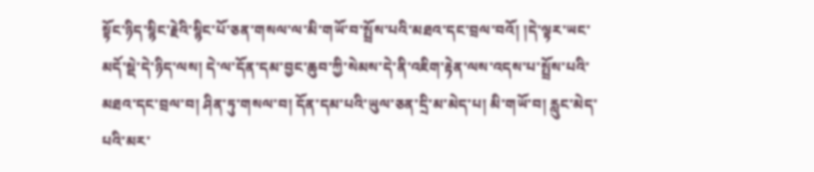སྟོང་ཉིད་སྙིང་རྗེའི་སྙིང་པོ་ཅན་གསལ་ལ་མི་གཡོ་བ་སྤྲོས་པའི་མཐའ་དང་བྲལ་བའོ། །དེ་ལྟར་ཡང་མདོ་སྡེ་དེ་ཉིད་ལས། དེ་ལ་དོན་དམ་བྱང་ཆུབ་ཀྱི་སེམས་དེ་ནི་འཇིག་རྟེན་ལས་འདས་པ་སྤྲོས་པའི་མཐའ་དང་བྲལ་བ། ཤིན་ཏུ་གསལ་བ། དོན་དམ་པའི་ཡུལ་ཅན་དྲི་མ་མེད་པ། མི་གཡོ་བ། རླུང་མེད་པའི་མར་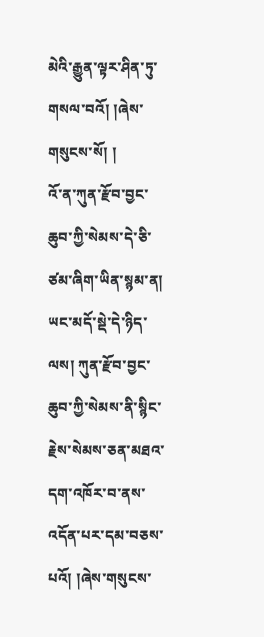མེའི་རྒྱུན་ལྟར་ཤིན་ཏུ་གསལ་བའོ། །ཞེས་གསུངས་སོ། །
འོ་ན་ཀུན་རྫོབ་བྱང་ཆུབ་ཀྱི་སེམས་དེ་ཅི་ཙམ་ཞིག་ཡིན་སྙམ་ན། ཡང་མདོ་སྡེ་དེ་ཉིད་ལས། ཀུན་རྫོབ་བྱང་ཆུབ་ཀྱི་སེམས་ནི་སྙིང་རྗེས་སེམས་ཅན་མཐའ་དག་འཁོར་བ་ནས་འདོན་པར་དམ་བཅས་པའོ། །ཞེས་གསུངས་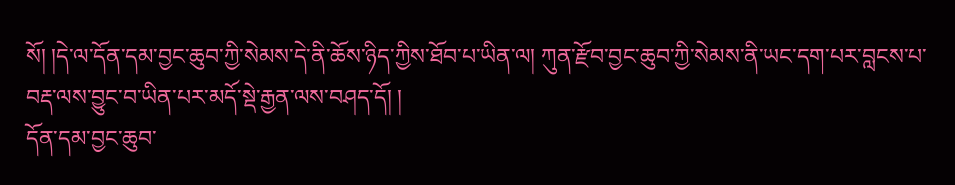སོ། །དེ་ལ་དོན་དམ་བྱང་ཆུབ་ཀྱི་སེམས་དེ་ནི་ཆོས་ཉིད་ཀྱིས་ཐོབ་པ་ཡིན་ལ། ཀུན་རྫོབ་བྱང་ཆུབ་ཀྱི་སེམས་ནི་ཡང་དག་པར་བླངས་པ་བརྡ་ལས་བྱུང་བ་ཡིན་པར་མདོ་སྡེ་རྒྱན་ལས་བཤད་དོ། །
དོན་དམ་བྱང་ཆུབ་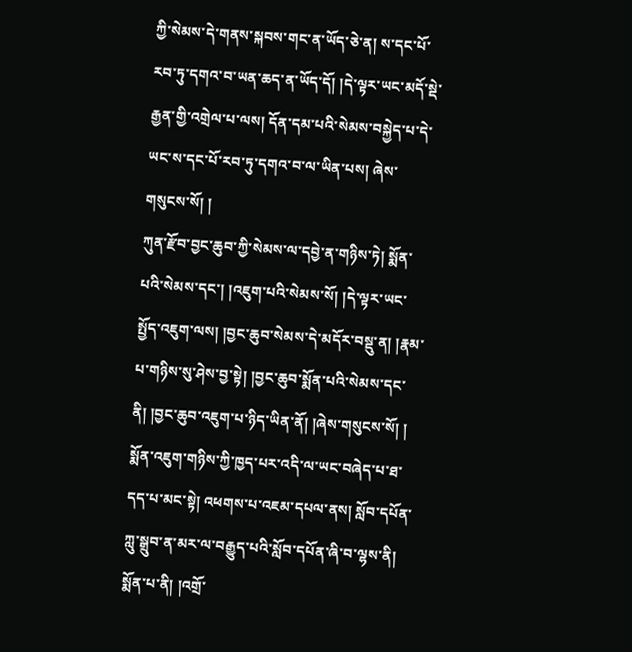ཀྱི་སེམས་དེ་གནས་སྐབས་གང་ན་ཡོད་ཅེ་ན། ས་དང་པོ་རབ་ཏུ་དགའ་བ་ཡན་ཆད་ན་ཡོད་དོ། །དེ་ལྟར་ཡང་མདོ་སྡེ་རྒྱན་གྱི་འགྲེལ་པ་ལས། དོན་དམ་པའི་སེམས་བསྐྱེད་པ་དེ་ཡང་ས་དང་པོ་རབ་ཏུ་དགའ་བ་ལ་ཡིན་པས། ཞེས་གསུངས་སོ། །
ཀུན་རྫོབ་བྱང་ཆུབ་ཀྱི་སེམས་ལ་དབྱེ་ན་གཉིས་ཏེ། སྨོན་པའི་སེམས་དང་། །འཇུག་པའི་སེམས་སོ། །དེ་ལྟར་ཡང་སྤྱོད་འཇུག་ལས། །བྱང་ཆུབ་སེམས་དེ་མདོར་བསྡུ་ན། །རྣམ་པ་གཉིས་སུ་ཤེས་བྱ་སྟེ། །བྱང་ཆུབ་སྨོན་པའི་སེམས་དང་ནི། །བྱང་ཆུབ་འཇུག་པ་ཉིད་ཡིན་ནོ། །ཞེས་གསུངས་སོ། །
སྨོན་འཇུག་གཉིས་ཀྱི་ཁྱད་པར་འདི་ལ་ཡང་བཞེད་པ་ཐ་དད་པ་མང་སྟེ། འཕགས་པ་འཇམ་དཔལ་ནས། སློབ་དཔོན་ཀླུ་སྒྲུབ་ན་མར་ལ་བརྒྱུད་པའི་སློབ་དཔོན་ཞི་བ་ལྷས་ནི། སྨོན་པ་ནི། །འགྲོ་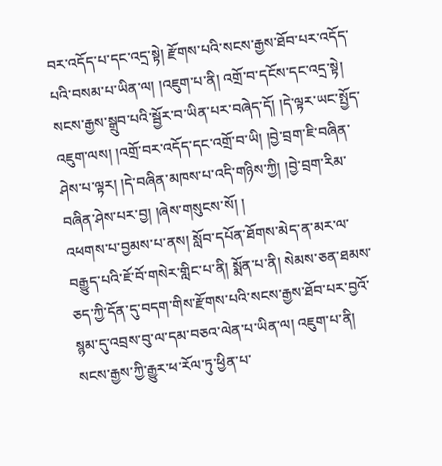བར་འདོད་པ་དང་འདྲ་སྟེ། རྫོགས་པའི་སངས་རྒྱས་ཐོབ་པར་འདོད་པའི་བསམ་པ་ཡིན་ལ། །འཇུག་པ་ནི། འགྲོ་བ་དངོས་དང་འདྲ་སྟེ། སངས་རྒྱས་སྒྲུབ་པའི་སྦྱོར་བ་ཡིན་པར་བཞེད་དོ། །དེ་ལྟར་ཡང་སྤྱོད་འཇུག་ལས། །འགྲོ་བར་འདོད་དང་འགྲོ་བ་ཡི། །བྱེ་བྲག་ཇི་བཞིན་ཤེས་པ་ལྟར། །དེ་བཞིན་མཁས་པ་འདི་གཉིས་ཀྱི། །བྱེ་བྲག་རིམ་བཞིན་ཤེས་པར་བྱ། །ཞེས་གསུངས་སོ། །
འཕགས་པ་བྱམས་པ་ནས། སློབ་དཔོན་ཐོགས་མེད་ན་མར་ལ་བརྒྱུད་པའི་ཇོ་བོ་གསེར་གླིང་པ་ནི། སྨོན་པ་ནི། སེམས་ཅན་ཐམས་ཅད་ཀྱི་དོན་དུ་བདག་གིས་རྫོགས་པའི་སངས་རྒྱས་ཐོབ་པར་བྱའོ་སྙམ་དུ་འབྲས་བུ་ལ་དམ་བཅའ་ལེན་པ་ཡིན་ལ། འཇུག་པ་ནི། སངས་རྒྱས་ཀྱི་རྒྱུར་ཕ་རོལ་ཏུ་ཕྱིན་པ་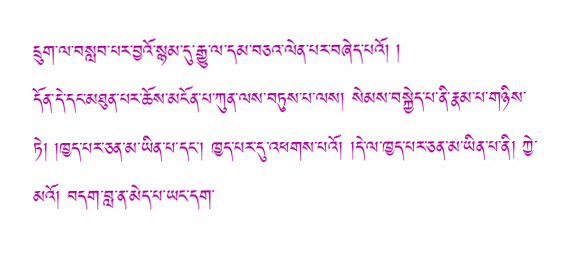དྲུག་ལ་བསླབ་པར་བྱའོ་སྙམ་དུ་རྒྱུ་ལ་དམ་བཅའ་ལེན་པར་བཞེད་པའོ། །
དོན་དེ་དང་མཐུན་པར་ཆོས་མངོན་པ་ཀུན་ལས་བཏུས་པ་ལས། སེམས་བསྐྱེད་པ་ནི་རྣམ་པ་གཉིས་ཏེ། །ཁྱད་པར་ཅན་མ་ཡིན་པ་དང་། ཁྱད་པར་དུ་འཕགས་པའོ། །དེ་ལ་ཁྱད་པར་ཅན་མ་ཡིན་པ་ནི། ཀྱེ་མའོ། བདག་བླ་ན་མེད་པ་ཡང་དག་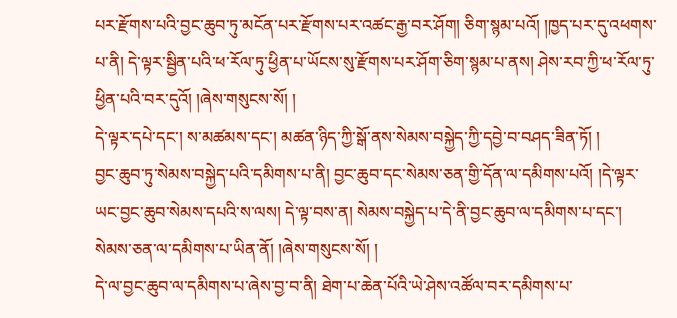པར་རྫོགས་པའི་བྱང་ཆུབ་ཏུ་མངོན་པར་རྫོགས་པར་འཚང་རྒྱ་བར་ཤོག། ཅིག་སྙམ་པའོ། །ཁྱད་པར་དུ་འཕགས་པ་ནི། དེ་ལྟར་སྦྱིན་པའི་ཕ་རོལ་ཏུ་ཕྱིན་པ་ཡོངས་སུ་རྫོགས་པར་ཤོག་ཅིག་སྙམ་པ་ནས། ཤེས་རབ་ཀྱི་ཕ་རོལ་ཏུ་ཕྱིན་པའི་བར་དུའོ། །ཞེས་གསུངས་སོ། །
དེ་ལྟར་དཔེ་དང་། ས་མཚམས་དང་། མཚན་ཉིད་ཀྱི་སྒོ་ནས་སེམས་བསྐྱེད་ཀྱི་དབྱེ་བ་བཤད་ཟིན་ཏོ། །
བྱང་ཆུབ་ཏུ་སེམས་བསྐྱེད་པའི་དམིགས་པ་ནི། བྱང་ཆུབ་དང་སེམས་ཅན་གྱི་དོན་ལ་དམིགས་པའོ། །དེ་ལྟར་ཡང་བྱང་ཆུབ་སེམས་དཔའི་ས་ལས། དེ་ལྟ་བས་ན། སེམས་བསྐྱེད་པ་དེ་ནི་བྱང་ཆུབ་ལ་དམིགས་པ་དང་། སེམས་ཅན་ལ་དམིགས་པ་ཡིན་ནོ། །ཞེས་གསུངས་སོ། །
དེ་ལ་བྱང་ཆུབ་ལ་དམིགས་པ་ཞེས་བྱ་བ་ནི། ཐེག་པ་ཆེན་པོའི་ཡེ་ཤེས་འཚོལ་བར་དམིགས་པ་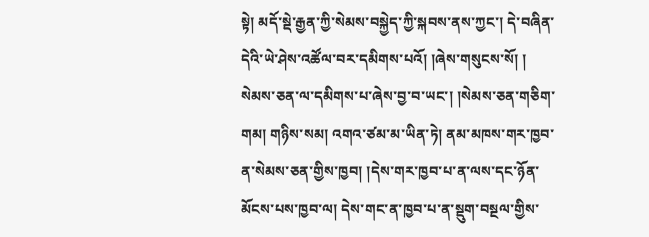སྟེ། མདོ་སྡེ་རྒྱན་ཀྱི་སེམས་བསྐྱེད་ཀྱི་སྐབས་ནས་ཀྱང་། དེ་བཞིན་དེའི་ཡེ་ཤེས་འཚོལ་བར་དམིགས་པའོ། །ཞེས་གསུངས་སོ། ། སེམས་ཅན་ལ་དམིགས་པ་ཞེས་བྱ་བ་ཡང་། །སེམས་ཅན་གཅིག་གམ། གཉིས་སམ། འགའ་ཙམ་མ་ཡིན་ཏེ། ནམ་མཁས་གར་ཁྱབ་ན་སེམས་ཅན་གྱིས་ཁྱབ། །དེས་གར་ཁྱབ་པ་ན་ལས་དང་ཉོན་མོངས་པས་ཁྱབ་ལ། དེས་གང་ན་ཁྱབ་པ་ན་སྡུག་བསྔལ་གྱིས་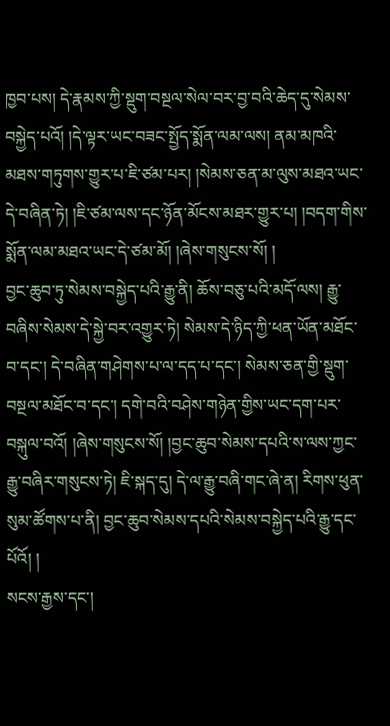ཁྱབ་པས། དེ་རྣམས་ཀྱི་སྡུག་བསྔལ་སེལ་བར་བྱ་བའི་ཆེད་དུ་སེམས་བསྐྱེད་པའོ། །དེ་ལྟར་ཡང་བཟང་སྤྱོད་སྨོན་ལམ་ལས། ནམ་མཁའི་མཐས་གཏུགས་གྱུར་པ་ཇི་ཙམ་པར། །སེམས་ཅན་མ་ལུས་མཐའ་ཡང་དེ་བཞིན་ཏེ། །ཇི་ཙམ་ལས་དང་ཉོན་མོངས་མཐར་གྱུར་པ། །བདག་གིས་སྨོན་ལམ་མཐའ་ཡང་དེ་ཙམ་མོ། །ཞེས་གསུངས་སོ། །
བྱང་ཆུབ་ཏུ་སེམས་བསྐྱེད་པའི་རྒྱུ་ནི། ཆོས་བཅུ་པའི་མདོ་ལས། རྒྱུ་བཞིས་སེམས་དེ་སྐྱེ་བར་འགྱུར་ཏེ། སེམས་དེ་ཉིད་ཀྱི་ཕན་ཡོན་མཐོང་བ་དང་། དེ་བཞིན་གཤེགས་པ་ལ་དད་པ་དང་། སེམས་ཅན་གྱི་སྡུག་བསྔལ་མཐོང་བ་དང་། དགེ་བའི་བཤེས་གཉེན་གྱིས་ཡང་དག་པར་བསྐུལ་བའོ། །ཞེས་གསུངས་སོ། །བྱང་ཆུབ་སེམས་དཔའི་ས་ལས་ཀྱང་རྒྱུ་བཞིར་གསུངས་ཏེ། ཇི་སྐད་དུ། དེ་ལ་རྒྱུ་བཞི་གང་ཞེ་ན། རིགས་ཕུན་སུམ་ཚོགས་པ་ནི། བྱང་ཆུབ་སེམས་དཔའི་སེམས་བསྐྱེད་པའི་རྒྱུ་དང་པོའོ། །
སངས་རྒྱས་དང་།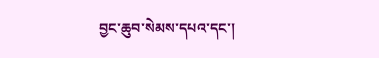བྱང་ཆུབ་སེམས་དཔའ་དང་།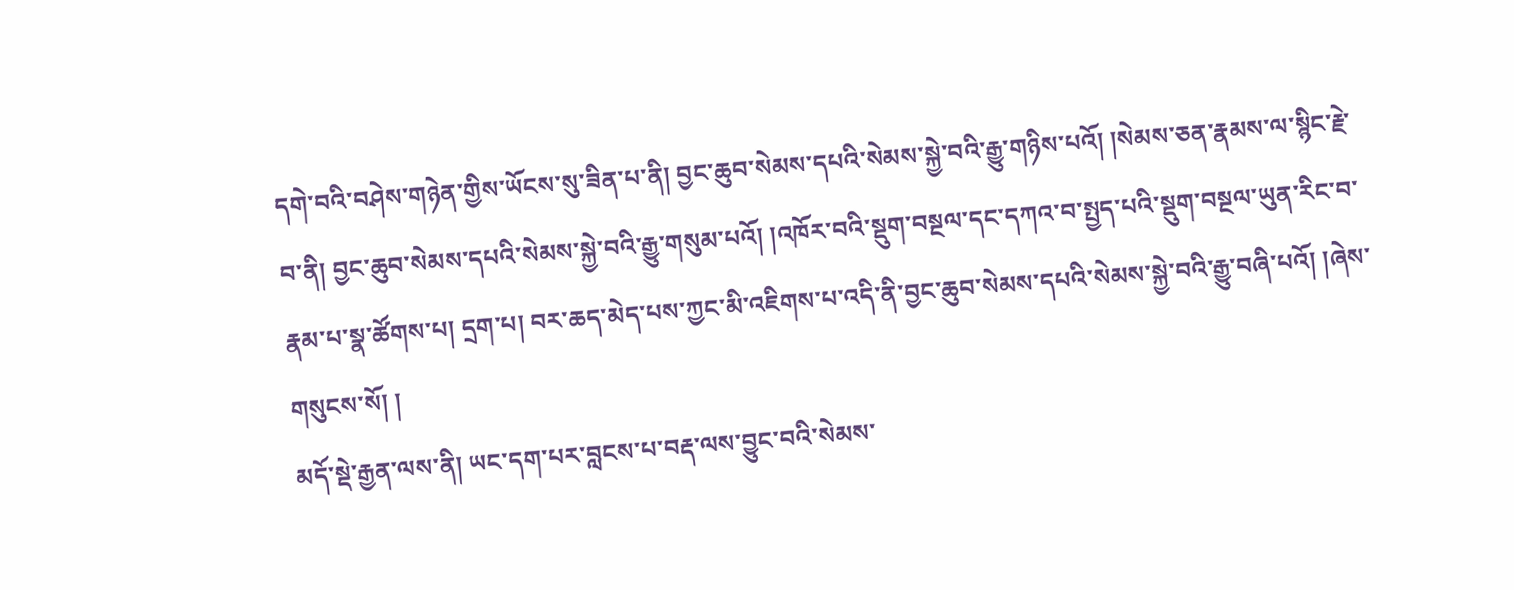དགེ་བའི་བཤེས་གཉེན་གྱིས་ཡོངས་སུ་ཟིན་པ་ནི། བྱང་ཆུབ་སེམས་དཔའི་སེམས་སྐྱེ་བའི་རྒྱུ་གཉིས་པའོ། །སེམས་ཅན་རྣམས་ལ་སྙིང་རྗེ་བ་ནི། བྱང་ཆུབ་སེམས་དཔའི་སེམས་སྐྱེ་བའི་རྒྱུ་གསུམ་པའོ། །འཁོར་བའི་སྡུག་བསྔལ་དང་དཀའ་བ་སྤྱད་པའི་སྡུག་བསྔལ་ཡུན་རིང་བ་རྣམ་པ་སྣ་ཚོགས་པ། དྲག་པ། བར་ཆད་མེད་པས་ཀྱང་མི་འཇིགས་པ་འདི་ནི་བྱང་ཆུབ་སེམས་དཔའི་སེམས་སྐྱེ་བའི་རྒྱུ་བཞི་པའོ། །ཞེས་གསུངས་སོ། །
མདོ་སྡེ་རྒྱན་ལས་ནི། ཡང་དག་པར་བླངས་པ་བརྡ་ལས་བྱུང་བའི་སེམས་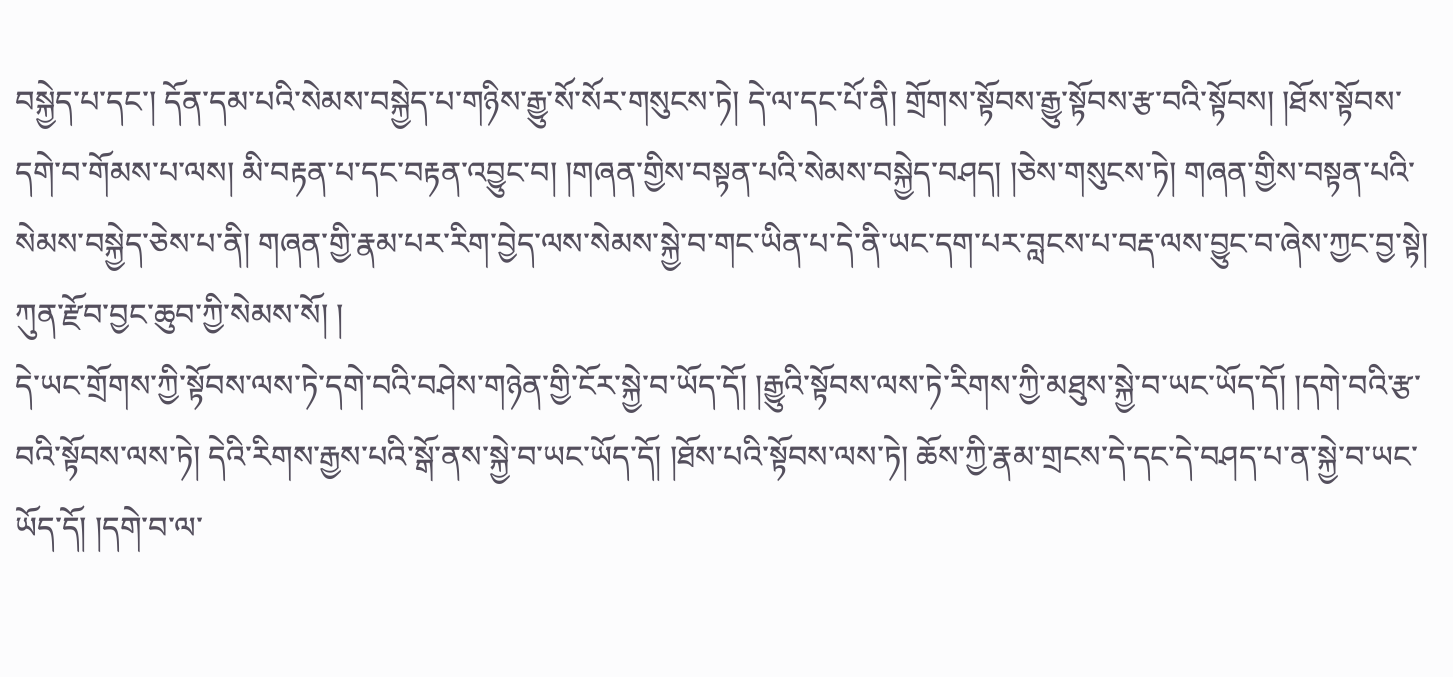བསྐྱེད་པ་དང་། དོན་དམ་པའི་སེམས་བསྐྱེད་པ་གཉིས་རྒྱུ་སོ་སོར་གསུངས་ཏེ། དེ་ལ་དང་པོ་ནི། གྲོགས་སྟོབས་རྒྱུ་སྟོབས་རྩ་བའི་སྟོབས། །ཐོས་སྟོབས་དགེ་བ་གོམས་པ་ལས། མི་བརྟན་པ་དང་བརྟན་འབྱུང་བ། །གཞན་གྱིས་བསྟན་པའི་སེམས་བསྐྱེད་བཤད། །ཅེས་གསུངས་ཏེ། གཞན་གྱིས་བསྟན་པའི་སེམས་བསྐྱེད་ཅེས་པ་ནི། གཞན་གྱི་རྣམ་པར་རིག་བྱེད་ལས་སེམས་སྐྱེ་བ་གང་ཡིན་པ་དེ་ནི་ཡང་དག་པར་བླངས་པ་བརྡ་ལས་བྱུང་བ་ཞེས་ཀྱང་བྱ་སྟེ། ཀུན་རྫོབ་བྱང་ཆུབ་ཀྱི་སེམས་སོ། །
དེ་ཡང་གྲོགས་ཀྱི་སྟོབས་ལས་ཏེ་དགེ་བའི་བཤེས་གཉེན་གྱི་ངོར་སྐྱེ་བ་ཡོད་དོ། །རྒྱུའི་སྟོབས་ལས་ཏེ་རིགས་ཀྱི་མཐུས་སྐྱེ་བ་ཡང་ཡོད་དོ། །དགེ་བའི་རྩ་བའི་སྟོབས་ལས་ཏེ། དེའི་རིགས་རྒྱས་པའི་སྒོ་ནས་སྐྱེ་བ་ཡང་ཡོད་དོ། །ཐོས་པའི་སྟོབས་ལས་ཏེ། ཆོས་ཀྱི་རྣམ་གྲངས་དེ་དང་དེ་བཤད་པ་ན་སྐྱེ་བ་ཡང་ཡོད་དོ། །དགེ་བ་ལ་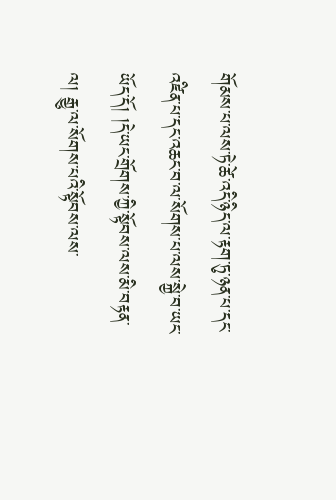གོམས་པ་ལས་ཏེ་ཚེ་འདི་ཉིད་ལ་རྟག་ཏུ་ཉན་པ་དང་འཛིན་པ་དང་འཆང་བ་ལ་སོགས་པ་ལས་སྐྱེ་བ་ཡང་ཡོད་དོ། །དེ་ཡང་གྲོགས་ཀྱི་སྟོབས་ལས་མི་བརྟན་ལ། རྒྱུ་ལ་སོགས་པའི་སྟོབས་ལས་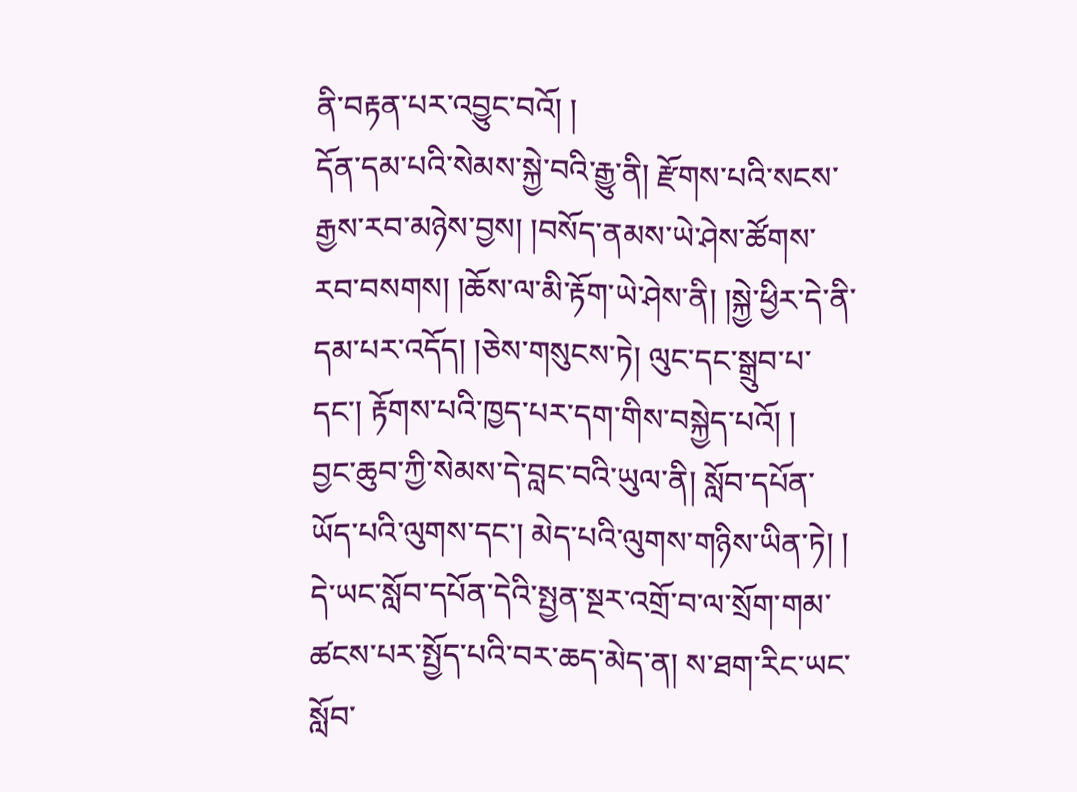ནི་བརྟན་པར་འབྱུང་བའོ། །
དོན་དམ་པའི་སེམས་སྐྱེ་བའི་རྒྱུ་ནི། རྫོགས་པའི་སངས་རྒྱས་རབ་མཉེས་བྱས། །བསོད་ནམས་ཡེ་ཤེས་ཚོགས་རབ་བསགས། །ཆོས་ལ་མི་རྟོག་ཡེ་ཤེས་ནི། །སྐྱེ་ཕྱིར་དེ་ནི་དམ་པར་འདོད། །ཅེས་གསུངས་ཏེ། ལུང་དང་སྒྲུབ་པ་དང་། རྟོགས་པའི་ཁྱད་པར་དག་གིས་བསྐྱེད་པའོ། །
བྱང་ཆུབ་ཀྱི་སེམས་དེ་བླང་བའི་ཡུལ་ནི། སློབ་དཔོན་ཡོད་པའི་ལུགས་དང་། མེད་པའི་ལུགས་གཉིས་ཡིན་ཏེ། །
དེ་ཡང་སློབ་དཔོན་དེའི་སྤྱན་སྔར་འགྲོ་བ་ལ་སྲོག་གམ་ཚངས་པར་སྤྱོད་པའི་བར་ཆད་མེད་ན། ས་ཐག་རིང་ཡང་སློབ་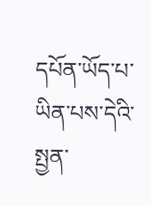དཔོན་ཡོད་པ་ཡིན་པས་དེའི་སྤྱན་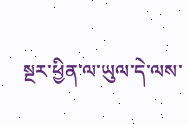སྔར་ཕྱིན་ལ་ཡུལ་དེ་ལས་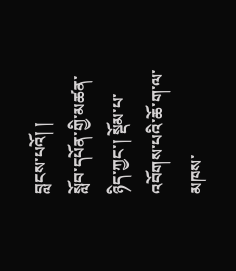བླངས་པའོ། །
སློབ་དཔོན་གྱི་མཚན་ཉིད་ཀྱང་། སྡོམ་པ་འབོགས་པའི་ཆོ་ག་ལ་མཁས་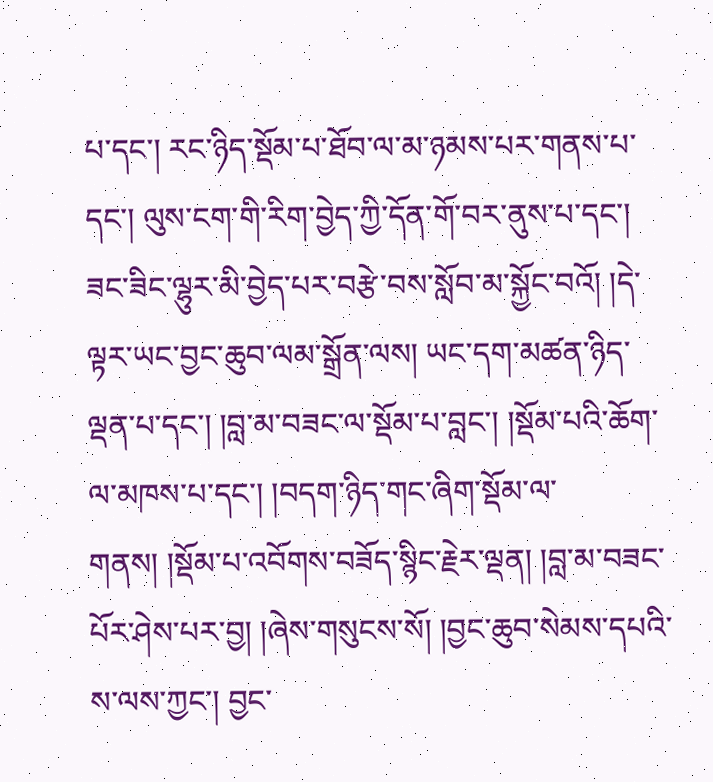པ་དང་། རང་ཉིད་སྡོམ་པ་ཐོབ་ལ་མ་ཉམས་པར་གནས་པ་དང་། ལུས་ངག་གི་རིག་བྱེད་ཀྱི་དོན་གོ་བར་ནུས་པ་དང་། ཟང་ཟིང་ལྷུར་མི་བྱེད་པར་བརྩེ་བས་སློབ་མ་སྐྱོང་བའོ། །དེ་ལྟར་ཡང་བྱང་ཆུབ་ལམ་སྒྲོན་ལས། ཡང་དག་མཚན་ཉིད་ལྡན་པ་དང་། །བླ་མ་བཟང་ལ་སྡོམ་པ་བླང་། །སྡོམ་པའི་ཆོག་ལ་མཁས་པ་དང་། །བདག་ཉིད་གང་ཞིག་སྡོམ་ལ་གནས། །སྡོམ་པ་འབོགས་བཟོད་སྙིང་རྗེར་ལྡན། །བླ་མ་བཟང་པོར་ཤེས་པར་བྱ། །ཞེས་གསུངས་སོ། །བྱང་ཆུབ་སེམས་དཔའི་ས་ལས་ཀྱང་། བྱང་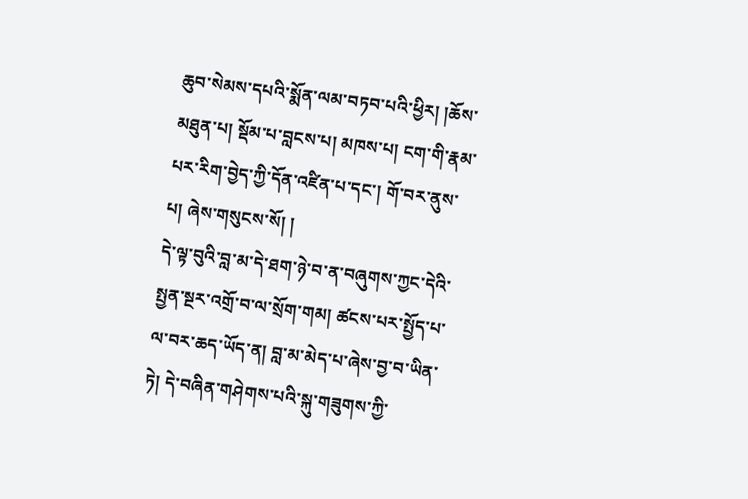ཆུབ་སེམས་དཔའི་སྨོན་ལམ་བཏབ་པའི་ཕྱིར། །ཆོས་མཐུན་པ། སྡོམ་པ་བླངས་པ། མཁས་པ། ངག་གི་རྣམ་པར་རིག་བྱེད་ཀྱི་དོན་འཛིན་པ་དང་། གོ་བར་ནུས་པ། ཞེས་གསུངས་སོ། །
དེ་ལྟ་བུའི་བླ་མ་དེ་ཐག་ཉེ་བ་ན་བཞུགས་ཀྱང་དེའི་སྤྱན་སྔར་འགྲོ་བ་ལ་སྲོག་གམ། ཚངས་པར་སྤྱོད་པ་ལ་བར་ཆད་ཡོད་ན། བླ་མ་མེད་པ་ཞེས་བྱ་བ་ཡིན་ཏེ། དེ་བཞིན་གཤེགས་པའི་སྐུ་གཟུགས་ཀྱི་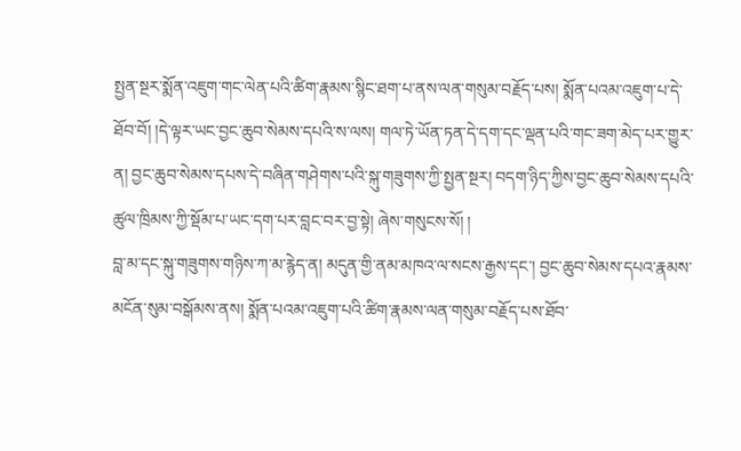སྤྱན་སྔར་སྨོན་འཇུག་གང་ལེན་པའི་ཚིག་རྣམས་སྙིང་ཐག་པ་ནས་ལན་གསུམ་བརྗོད་པས། སྨོན་པའམ་འཇུག་པ་དེ་ཐོབ་བོ། །དེ་ལྟར་ཡང་བྱང་ཆུབ་སེམས་དཔའི་ས་ལས། གལ་ཏེ་ཡོན་ཏན་དེ་དག་དང་ལྡན་པའི་གང་ཟག་མེད་པར་གྱུར་ན། བྱང་ཆུབ་སེམས་དཔས་དེ་བཞིན་གཤེགས་པའི་སྐུ་གཟུགས་ཀྱི་སྤྱན་སྔར། བདག་ཉིད་ཀྱིས་བྱང་ཆུབ་སེམས་དཔའི་ཚུལ་ཁྲིམས་ཀྱི་སྡོམ་པ་ཡང་དག་པར་བླང་བར་བྱ་སྟེ། ཞེས་གསུངས་སོ། །
བླ་མ་དང་སྐུ་གཟུགས་གཉིས་ཀ་མ་རྙེད་ན། མདུན་གྱི་ནམ་མཁའ་ལ་སངས་རྒྱས་དང་། བྱང་ཆུབ་སེམས་དཔའ་རྣམས་མངོན་སུམ་བསྒོམས་ནས། སྨོན་པའམ་འཇུག་པའི་ཚིག་རྣམས་ལན་གསུམ་བརྗོད་པས་ཐོབ་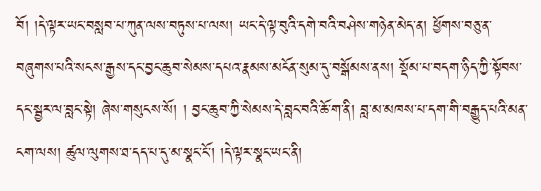བོ། །དེ་ལྟར་ཡང་བསླབ་པ་ཀུན་ལས་བཏུས་པ་ལས། ཡང་དེ་ལྟ་བུའི་དགེ་བའི་བཤེས་གཉེན་མེད་ན། ཕྱོགས་བཅུ་ན་བཞུགས་པའི་སངས་རྒྱས་དང་བྱང་ཆུབ་སེམས་དཔའ་རྣམས་མངོན་སུམ་དུ་བསྒོམས་ནས། སྡོམ་པ་བདག་ཉིད་ཀྱི་སྟོབས་དང་སྦྱར་ལ་བླང་སྟེ། ཞེས་གསུངས་སོ། ། བྱང་ཆུབ་ཀྱི་སེམས་དེ་བླང་བའི་ཆོ་ག་ནི། བླ་མ་མཁས་པ་དག་གི་བརྒྱུད་པའི་མན་ངག་ལས། ཚུལ་ལུགས་ཐ་དད་པ་དུ་མ་སྣང་ངོ་། །དེ་ལྟར་སྣང་ཡང་ནི།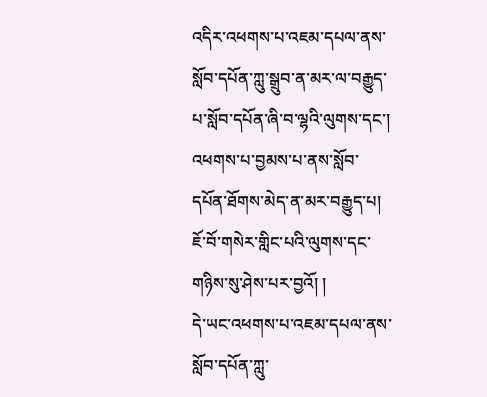འདིར་འཕགས་པ་འཇམ་དཔལ་ནས་སློབ་དཔོན་ཀླུ་སྒྲུབ་ན་མར་ལ་བརྒྱུད་པ་སློབ་དཔོན་ཞི་བ་ལྷའི་ལུགས་དང་། འཕགས་པ་བྱམས་པ་ནས་སློབ་དཔོན་ཐོགས་མེད་ན་མར་བརྒྱུད་པ། ཇོ་བོ་གསེར་གླིང་པའི་ལུགས་དང་གཉིས་སུ་ཤེས་པར་བྱའོ། །
དེ་ཡང་འཕགས་པ་འཇམ་དཔལ་ནས་སློབ་དཔོན་ཀླུ་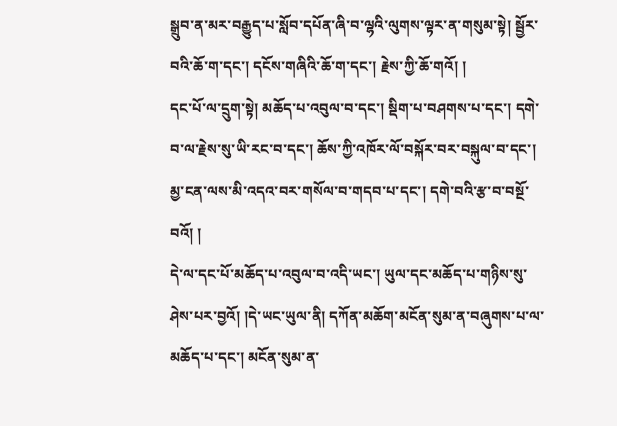སྒྲུབ་ན་མར་བརྒྱུད་པ་སློབ་དཔོན་ཞི་བ་ལྷའི་ལུགས་ལྟར་ན་གསུམ་སྟེ། སྦྱོར་བའི་ཆོ་ག་དང་། དངོས་གཞིའི་ཆོ་ག་དང་། རྗེས་ཀྱི་ཆོ་གའོ། །
དང་པོ་ལ་དྲུག་སྟེ། མཆོད་པ་འབུལ་བ་དང་། སྡིག་པ་བཤགས་པ་དང་། དགེ་བ་ལ་རྗེས་སུ་ཡི་རང་བ་དང་། ཆོས་ཀྱི་འཁོར་ལོ་བསྐོར་བར་བསྐུལ་བ་དང་། མྱ་ངན་ལས་མི་འདའ་བར་གསོལ་བ་གདབ་པ་དང་། དགེ་བའི་རྩ་བ་བསྔོ་བའོ། །
དེ་ལ་དང་པོ་མཆོད་པ་འབུལ་བ་འདི་ཡང་། ཡུལ་དང་མཆོད་པ་གཉིས་སུ་ཤེས་པར་བྱའོ། །དེ་ཡང་ཡུལ་ནི། དཀོན་མཆོག་མངོན་སུམ་ན་བཞུགས་པ་ལ་མཆོད་པ་དང་། མངོན་སུམ་ན་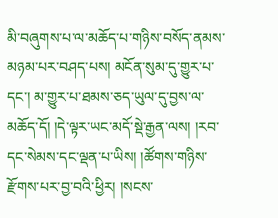མི་བཞུགས་པ་ལ་མཆོད་པ་གཉིས་བསོད་ནམས་མཉམ་པར་བཤད་པས། མངོན་སུམ་དུ་གྱུར་པ་དང་། མ་གྱུར་པ་ཐམས་ཅད་ཡུལ་དུ་བྱས་ལ་མཆོད་དོ། །དེ་ལྟར་ཡང་མདོ་སྡེ་རྒྱན་ལས། །རབ་དང་སེམས་དང་ལྡན་པ་ཡིས། །ཚོགས་གཉིས་རྫོགས་པར་བྱ་བའི་ཕྱིར། །སངས་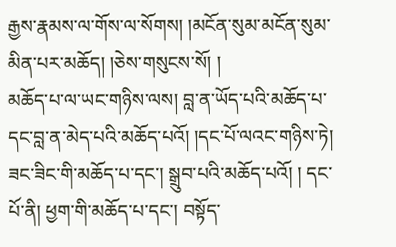རྒྱས་རྣམས་ལ་གོས་ལ་སོགས། །མངོན་སུམ་མངོན་སུམ་མིན་པར་མཆོད། །ཅེས་གསུངས་སོ། །
མཆོད་པ་ལ་ཡང་གཉིས་ལས། བླ་ན་ཡོད་པའི་མཆོད་པ་དང་བླ་ན་མེད་པའི་མཆོད་པའོ། །དང་པོ་ལའང་གཉིས་ཏེ། ཟང་ཟིང་གི་མཆོད་པ་དང་། སྒྲུབ་པའི་མཆོད་པའོ། ། དང་པོ་ནི། ཕྱག་གི་མཆོད་པ་དང་། བསྟོད་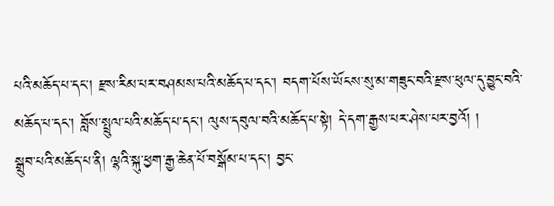པའི་མཆོད་པ་དང་། རྫས་རིམ་པར་བཤམས་པའི་མཆོད་པ་དང་། བདག་པོས་ཡོངས་སུ་མ་གཟུང་བའི་རྫས་ཕུལ་དུ་བྱུང་བའི་མཆོད་པ་དང་། བློས་སྤྲུལ་པའི་མཆོད་པ་དང་། ལུས་དབུལ་བའི་མཆོད་པ་སྟེ། དེ་དག་རྒྱས་པར་ཤེས་པར་བྱའོ། །
སྒྲུབ་པའི་མཆོད་པ་ནི། ལྷའི་སྐུ་ཕྱག་རྒྱ་ཆེན་པོ་བསྒོམ་པ་དང་། བྱང་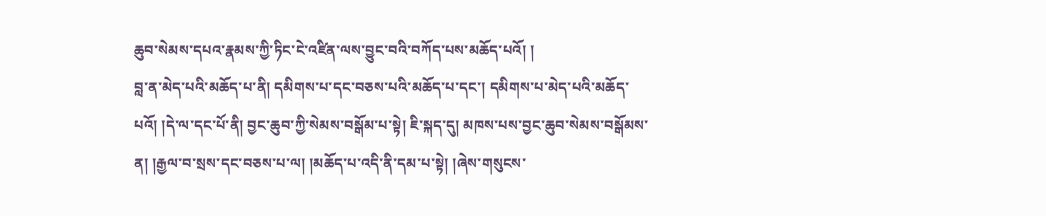ཆུབ་སེམས་དཔའ་རྣམས་ཀྱི་ཏིང་ངེ་འཛིན་ལས་བྱུང་བའི་བཀོད་པས་མཆོད་པའོ། །
བླ་ན་མེད་པའི་མཆོད་པ་ནི། དམིགས་པ་དང་བཅས་པའི་མཆོད་པ་དང་། དམིགས་པ་མེད་པའི་མཆོད་པའོ། །དེ་ལ་དང་པོ་ནི། བྱང་ཆུབ་ཀྱི་སེམས་བསྒོམ་པ་སྟེ། ཇི་སྐད་དུ། མཁས་པས་བྱང་ཆུབ་སེམས་བསྒོམས་ན། །རྒྱལ་བ་སྲས་དང་བཅས་པ་ལ། །མཆོད་པ་འདི་ནི་དམ་པ་སྟེ། །ཞེས་གསུངས་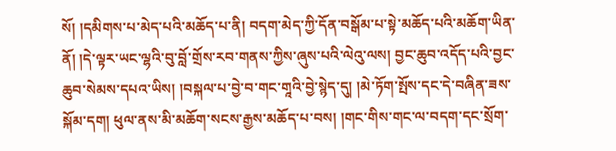སོ། །དམིགས་པ་མེད་པའི་མཆོད་པ་ནི། བདག་མེད་ཀྱི་དོན་བསྒོམ་པ་སྟེ་མཆོད་པའི་མཆོག་ཡིན་ནོ། །དེ་ལྟར་ཡང་ལྷའི་བུ་བློ་གྲོས་རབ་གནས་ཀྱིས་ཞུས་པའི་ལེའུ་ལས། བྱང་ཆུབ་འདོད་པའི་བྱང་ཆུབ་སེམས་དཔའ་ཡིས། །བསྐལ་པ་བྱེ་བ་གང་གཱའི་བྱེ་སྙེད་དུ། །མེ་ཏོག་སྤོས་དང་དེ་བཞིན་ཟས་སྐོམ་དག། ཕུལ་ནས་མི་མཆོག་སངས་རྒྱས་མཆོད་པ་བས། །གང་གིས་གང་ལ་བདག་དང་སྲོག་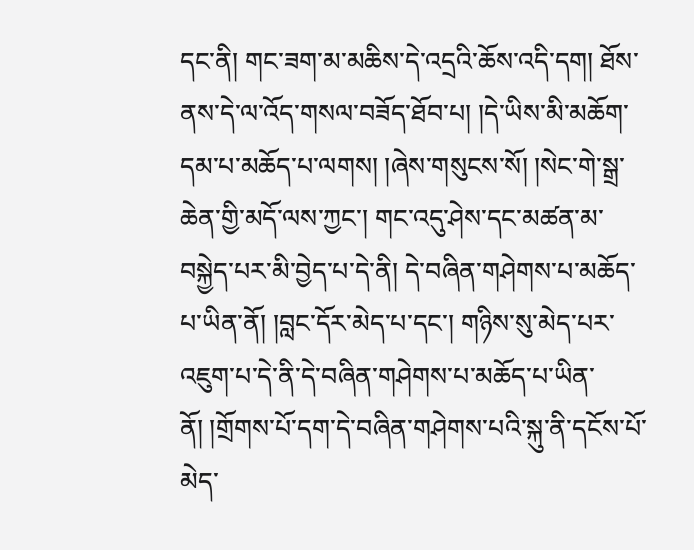དང་ནི། གང་ཟག་མ་མཆིས་དེ་འདྲའི་ཆོས་འདི་དག། ཐོས་ནས་དེ་ལ་འོད་གསལ་བཟོད་ཐོབ་པ། །དེ་ཡིས་མི་མཆོག་དམ་པ་མཆོད་པ་ལགས། །ཞེས་གསུངས་སོ། །སེང་གེ་སྒྲ་ཆེན་གྱི་མདོ་ལས་ཀྱང་། གང་འདུ་ཤེས་དང་མཚན་མ་བསྐྱེད་པར་མི་བྱེད་པ་དེ་ནི། དེ་བཞིན་གཤེགས་པ་མཆོད་པ་ཡིན་ནོ། །བླང་དོར་མེད་པ་དང་། གཉིས་སུ་མེད་པར་འཇུག་པ་དེ་ནི་དེ་བཞིན་གཤེགས་པ་མཆོད་པ་ཡིན་ནོ། །གྲོགས་པོ་དག་དེ་བཞིན་གཤེགས་པའི་སྐུ་ནི་དངོས་པོ་མེད་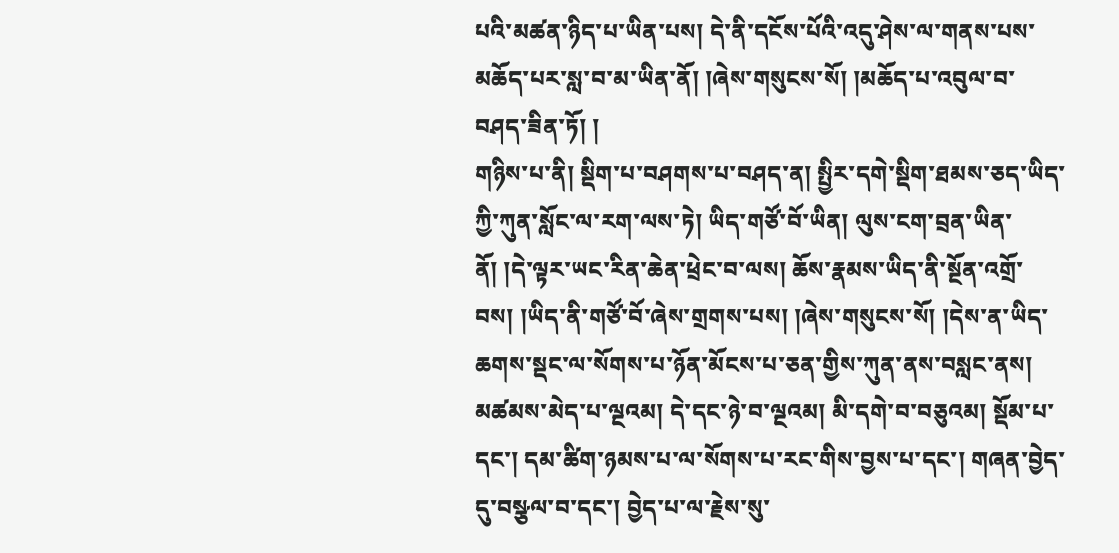པའི་མཚན་ཉིད་པ་ཡིན་པས། དེ་ནི་དངོས་པོའི་འདུ་ཤེས་ལ་གནས་པས་མཆོད་པར་སླ་བ་མ་ཡིན་ནོ། །ཞེས་གསུངས་སོ། །མཆོད་པ་འབུལ་བ་བཤད་ཟིན་ཏོ། །
གཉིས་པ་ནི། སྡིག་པ་བཤགས་པ་བཤད་ན། སྤྱིར་དགེ་སྡིག་ཐམས་ཅད་ཡིད་ཀྱི་ཀུན་སློང་ལ་རག་ལས་ཏེ། ཡིད་གཙོ་བོ་ཡིན། ལུས་ངག་བྲན་ཡིན་ནོ། །དེ་ལྟར་ཡང་རིན་ཆེན་ཕྲེང་བ་ལས། ཆོས་རྣམས་ཡིད་ནི་སྔོན་འགྲོ་བས། །ཡིད་ནི་གཙོ་བོ་ཞེས་གྲགས་པས། །ཞེས་གསུངས་སོ། །དེས་ན་ཡིད་ཆགས་སྡང་ལ་སོགས་པ་ཉོན་མོངས་པ་ཅན་གྱིས་ཀུན་ནས་བསླང་ནས། མཚམས་མེད་པ་ལྔའམ། དེ་དང་ཉེ་བ་ལྔའམ། མི་དགེ་བ་བཅུའམ། སྡོམ་པ་དང་། དམ་ཚིག་ཉམས་པ་ལ་སོགས་པ་རང་གིས་བྱས་པ་དང་། གཞན་བྱེད་དུ་བསྩལ་བ་དང་། བྱེད་པ་ལ་རྗེས་སུ་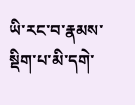ཡི་རང་བ་རྣམས་སྡིག་པ་མི་དགེ་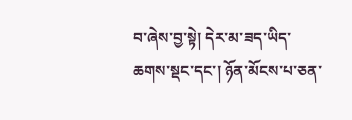བ་ཞེས་བྱ་སྟེ། དེར་མ་ཟད་ཡིད་ཆགས་སྡང་དང་། ཉོན་མོངས་པ་ཅན་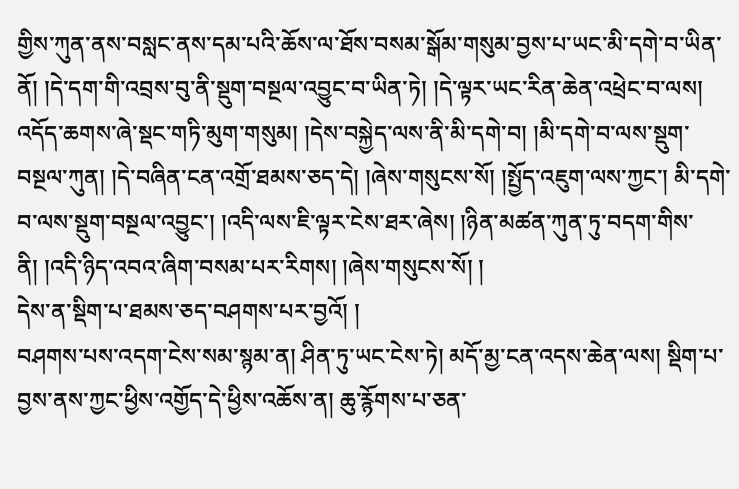གྱིས་ཀུན་ནས་བསླང་ནས་དམ་པའི་ཆོས་ལ་ཐོས་བསམ་སྒོམ་གསུམ་བྱས་པ་ཡང་མི་དགེ་བ་ཡིན་ནོ། །དེ་དག་གི་འབྲས་བུ་ནི་སྡུག་བསྔལ་འབྱུང་བ་ཡིན་ཏེ། །དེ་ལྟར་ཡང་རིན་ཆེན་འཕྲེང་བ་ལས། འདོད་ཆགས་ཞེ་སྡང་གཏི་མུག་གསུམ། །དེས་བསྐྱེད་ལས་ནི་མི་དགེ་བ། །མི་དགེ་བ་ལས་སྡུག་བསྔལ་ཀུན། །དེ་བཞིན་ངན་འགྲོ་ཐམས་ཅད་དེ། །ཞེས་གསུངས་སོ། །སྤྱོད་འཇུག་ལས་ཀྱང་། མི་དགེ་བ་ལས་སྡུག་བསྔལ་འབྱུང་། །འདི་ལས་ཇི་ལྟར་ངེས་ཐར་ཞེས། །ཉིན་མཚན་ཀུན་ཏུ་བདག་གིས་ནི། །འདི་ཉིད་འབའ་ཞིག་བསམ་པར་རིགས། །ཞེས་གསུངས་སོ། །
དེས་ན་སྡིག་པ་ཐམས་ཅད་བཤགས་པར་བྱའོ། །
བཤགས་པས་འདག་ངེས་སམ་སྙམ་ན། ཤིན་ཏུ་ཡང་ངེས་ཏེ། མདོ་མྱ་ངན་འདས་ཆེན་ལས། སྡིག་པ་བྱས་ནས་ཀྱང་ཕྱིས་འགྱོད་དེ་ཕྱིས་འཆོས་ན། ཆུ་རྙོགས་པ་ཅན་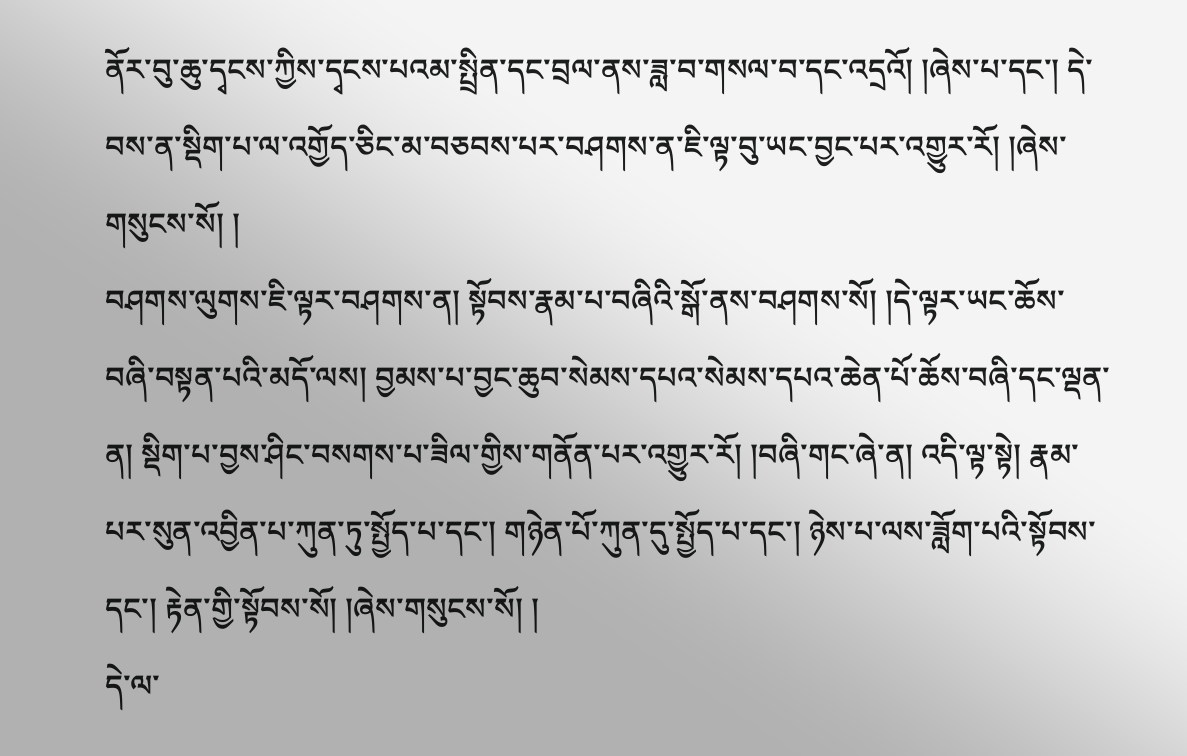ནོར་བུ་ཆུ་དྭངས་ཀྱིས་དྭངས་པའམ་སྤྲིན་དང་བྲལ་ནས་ཟླ་བ་གསལ་བ་དང་འདྲའོ། །ཞེས་པ་དང་། དེ་བས་ན་སྡིག་པ་ལ་འགྱོད་ཅིང་མ་བཅབས་པར་བཤགས་ན་ཇི་ལྟ་བུ་ཡང་བྱང་པར་འགྱུར་རོ། །ཞེས་གསུངས་སོ། །
བཤགས་ལུགས་ཇི་ལྟར་བཤགས་ན། སྟོབས་རྣམ་པ་བཞིའི་སྒོ་ནས་བཤགས་སོ། །དེ་ལྟར་ཡང་ཆོས་བཞི་བསྟན་པའི་མདོ་ལས། བྱམས་པ་བྱང་ཆུབ་སེམས་དཔའ་སེམས་དཔའ་ཆེན་པོ་ཆོས་བཞི་དང་ལྡན་ན། སྡིག་པ་བྱས་ཤིང་བསགས་པ་ཟིལ་གྱིས་གནོན་པར་འགྱུར་རོ། །བཞི་གང་ཞེ་ན། འདི་ལྟ་སྟེ། རྣམ་པར་སུན་འབྱིན་པ་ཀུན་ཏུ་སྤྱོད་པ་དང་། གཉེན་པོ་ཀུན་དུ་སྤྱོད་པ་དང་། ཉེས་པ་ལས་ཟློག་པའི་སྟོབས་དང་། རྟེན་གྱི་སྟོབས་སོ། །ཞེས་གསུངས་སོ། །
དེ་ལ་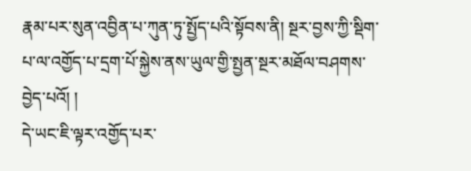རྣམ་པར་སུན་འབྱིན་པ་ཀུན་ཏུ་སྤྱོད་པའི་སྟོབས་ནི། སྔར་བྱས་ཀྱི་སྡིག་པ་ལ་འགྱོད་པ་དྲག་པོ་སྐྱེས་ནས་ཡུལ་གྱི་སྤྱན་སྔར་མཐོལ་བཤགས་བྱེད་པའོ། །
དེ་ཡང་ཇི་ལྟར་འགྱོད་པར་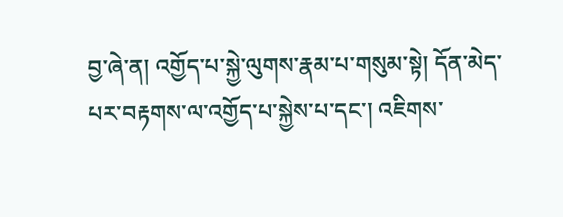བྱ་ཞེ་ན། འགྱོད་པ་སྐྱེ་ལུགས་རྣམ་པ་གསུམ་སྟེ། དོན་མེད་པར་བརྟགས་ལ་འགྱོད་པ་སྐྱེས་པ་དང་། འཇིགས་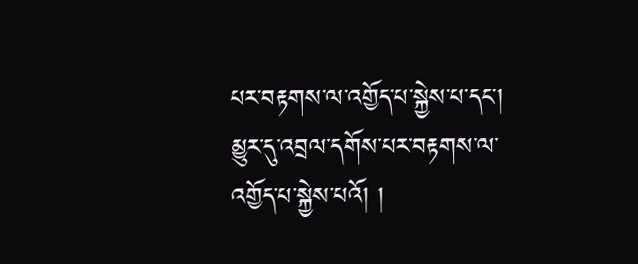པར་བརྟགས་ལ་འགྱོད་པ་སྐྱེས་པ་དང་། མྱུར་དུ་འབྲལ་དགོས་པར་བརྟགས་ལ་འགྱོད་པ་སྐྱེས་པའོ། །